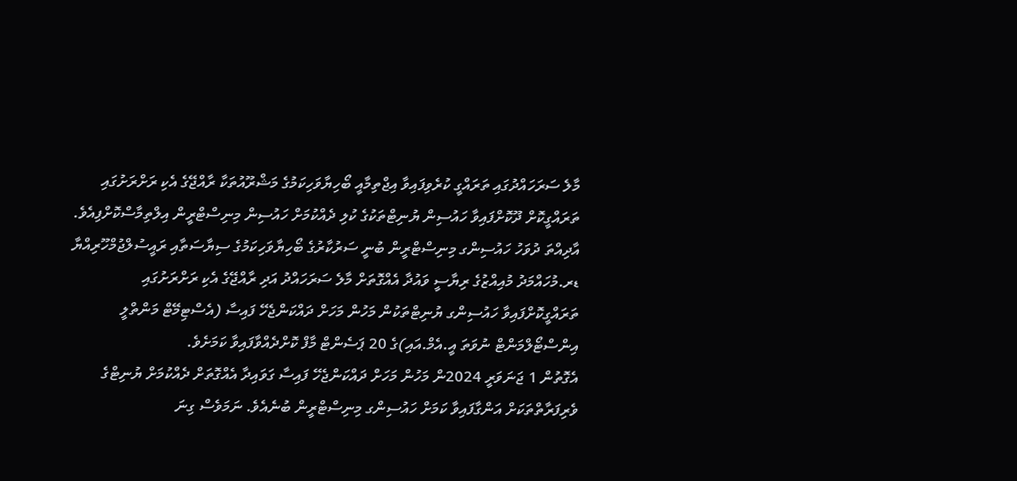މާލެ ސަރަހައްދުގައި ތަރައްގީ ކުރެވިފައިވާ އިޖްތިމާއީ ބޯހިޔާވަހިކަމުގެ މަޝްރޫއުތަކާ ރާއްޖޭގެ އެކި ރަށްރަށުގައި ތަރައްގީކޮށް ދޫކޮށްފައިވާ ހައުސިން ޔުނިޓްތަކުގެ ކުލި ދެއްކުމަށް ހައުސިން މިނިސްޓްރީން އިލްތިމާސްކޮށްފިއެވެ.
އާދިއްތަ ދުވަހު ހައުސިންގ މިނިސްޓްރީން ބުނީ ސަރުކާރުގެ ބޯހިޔާވަހިކަމުގެ ސިޔާސަތާއި ރައީސުލްޖުމްހޫރިއްޔާ ޑރ.މުހައްމަދު މުއިއްޒުގެ ރިޔާސީ ވައުދާ އެއްގޮތަށް މާލެ ސަރަހައްދު އަދި ރާއްޖޭގެ އެކި ރަށްރަށުގައި ތަރައްގީކޮށްފައިވާ ހައުސިންގ ޔުނިޓްތަކުން މަހުން މަހަށް ދައްކަންޖެހޭ ފައިސާ (އެސްޓިމޭޓް މަންތްލީ އިންސްޓޯލްމަންޓް ނުވަތަ އީ.އެމް.އައި)ގެ 20 ޕަސެންޓް މާފް ކޮށްދެއްވާފައިވާ ކަމަށެވެ.
އެގޮތުން 1 ޖަނަވަރީ 2024ން މަހުން މަހަށް ދައްކަންޖެހޭ ފައިސާ ގަވައިދާ އެއްގޮތަށް ދެއްކުމަށް ޔުނިޓްގެ ވެރިފަރާތްތަކަށް އަންގާފައިވާ ކަމަށް ހައުސިންގ މިނިސްޓްރީން ބުނެއެވެ. ނަމަވެސް ގިނަ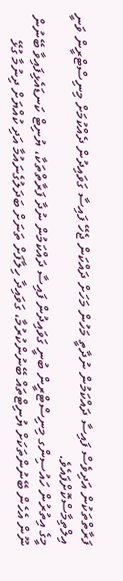ފަރާތްތަކުން އަދިވެސް ފައިސާ ދައްކަމުން ނުދާތީ މަހުން މަހަށް ދައްކަން ޖެހޭ ފައިސާ ގަވައިދުން ދެއްކުމަށް މިނިސްޓްރީން ވަނީ އިލްތިމާސްކޮށްފައެވެ.
މީގެ އިތުރުން ހައުސިންގ މިނިސްޓްރީން ބުނީ ގަވައިދުން ފައިސާ ދައްކަމުން ނުދާ ފަރާތްތަކާ، ޔުނިޓް ކަނޑައެޅިފައިވާ ބޭނުން ނޫން އެހެން ބޭނުންތަކަށް ޔުނިޓްތައް ބޭނުންކުރުމާ، ގަވައިދާ ހިލާފަށް ތަނަށް ބަދަލުގެނައުމާ އަދި ކުއްޔަށް ދިނުމާ ގުޅޭ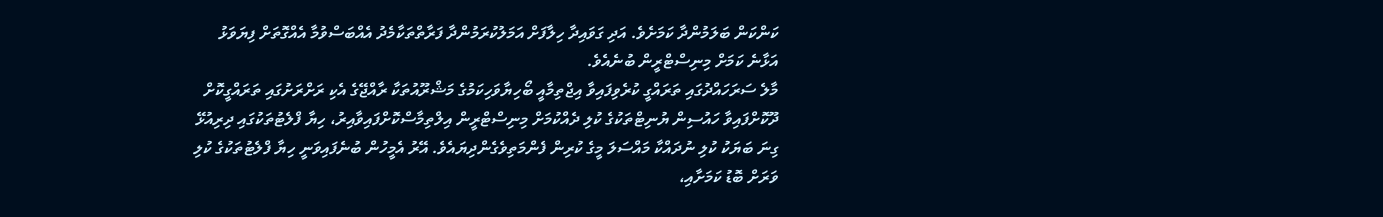ކަންކަން ބަލަމުންދާ ކަމަށެވެ. އަދި ގަވައިދާ ހިލާފަށް އަމަލުކުރަމުންދާ ފަރާތްތަކާމެދު އެއްބަސްވުމާ އެއްގޮތަށް ފިޔަވަޅު އަޅާނެ ކަމަށް މިނިސްޓްރީން ބުނެއެވެ.
މާލެ ސަރަހައްދުގައި ތަރައްގީ ކުރެވިފައިވާ އިޖްތިމާއީ ބޯހިޔާވަހިކަމުގެ މަޝްރޫއުތަކާ ރާއްޖޭގެ އެކި ރަށްރަށުގައި ތަރައްގީކޮށް ދޫކޮށްފައިވާ ހައުސިން ޔުނިޓްތަކުގެ ކުލި ދެއްކުމަށް މިނިސްޓްރީން އިލްތިމާސްކޮށްފައިވާއިރު، ހިޔާ ފްލެޓުތަކުގައި ދިރިއުޅޭ ގިނަ ބަޔަކު ކުލި ނުދައްކާ މައްސަލަ މީގެ ކުރިން ފެންމަތިވެގެންދިޔައެވެ. އޭރު އެމީހުން ބުނެފައިވަނީ ހިޔާ ފްލެޓުތަކުގެ ކުލި ވަރަށް ބޮޑު ކަމަށާއި،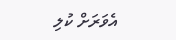އެވަރަށް ކުލި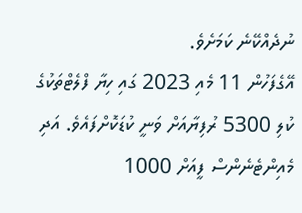ނުދެއްކޭނެ ކަމަށެވެ.
އޭގެފަހުން 11 މެއި 2023 ގައި ހިޔާ ފްލެޓްތަކުގެ ކުލި 5300 ރުފިޔާއަށް ވަނީ ކުޑަކޮށްފައެވެ. އަދި މެއިންޓެނެންސް ފީއަށް 1000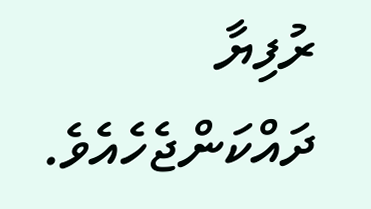ރުފިޔާ ދައްކަންޖެހެއެވެ.